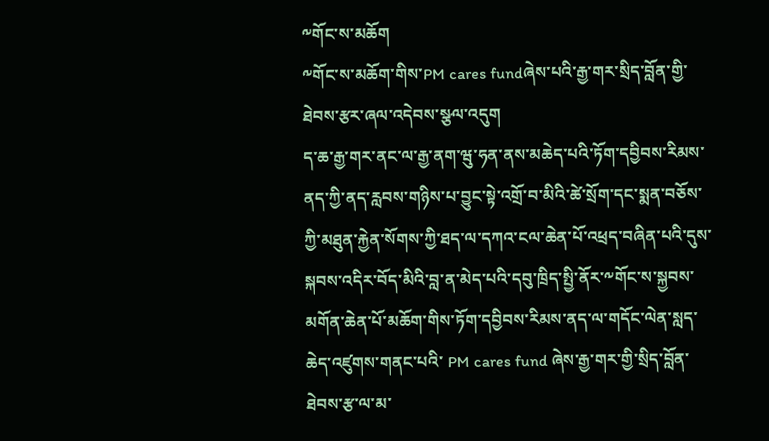༸གོང་ས་མཆོག
༸གོང་ས་མཆོག་གིས་PM cares fundཞེས་པའི་རྒྱ་གར་སྲིད་བློན་གྱི་ཐེབས་རྩར་ཞལ་འདེབས་སྩལ་འདུག
ད་ཆ་རྒྱ་གར་ནང་ལ་རྒྱ་ནག་ཝུ་ཧན་ནས་མཆེད་པའི་ཏོག་དབྱིབས་རིམས་ནད་ཀྱི་ནད་རླབས་གཉིས་པ་བྱུང་སྟེ་འགྲོ་བ་མིའི་ཚེ་སྲོག་དང་སྨན་བཅོས་ཀྱི་མཐུན་རྐྱེན་སོགས་ཀྱི་ཐད་ལ་དཀའ་ངལ་ཆེན་པོ་འཕྲད་བཞིན་པའི་དུས་སྐབས་འདིར་བོད་མིའི་བླ་ན་མེད་པའི་དབུ་ཁྲིད་སྤྱི་ནོར་༸གོང་ས་སྐྱབས་མགོན་ཆེན་པོ་མཆོག་གིས་ཏོག་དབྱིབས་རིམས་ནད་ལ་གདོང་ལེན་སླད་ཆེད་འཛུགས་གནང་པའི་ PM cares fund ཞེས་རྒྱ་གར་གྱི་སྲིད་བློན་ཐེབས་རྩ་ལ་མ་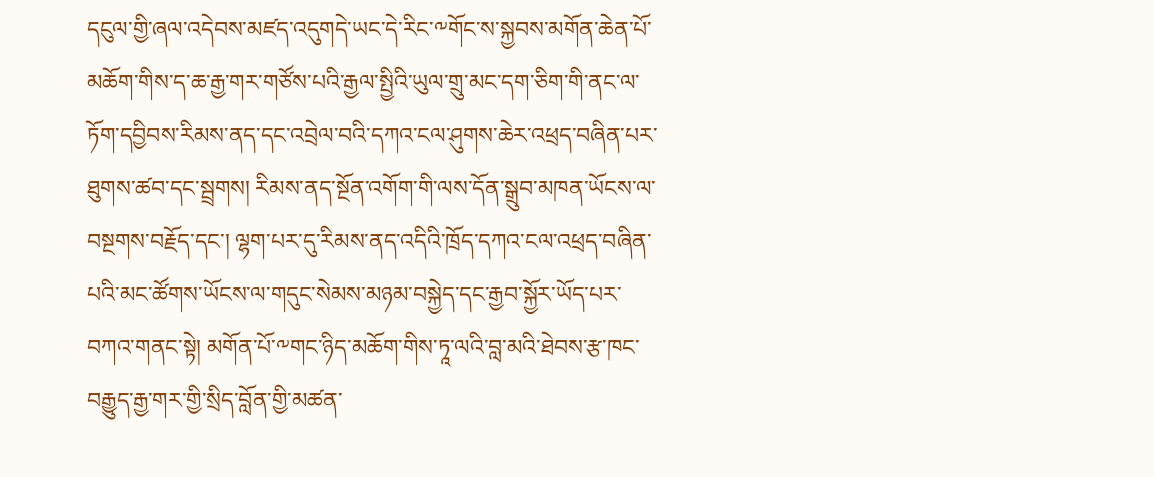དངུལ་གྱི་ཞལ་འདེབས་མཛད་འདུགདེ་ཡང་དེ་རིང་༸གོང་ས་སྐྱབས་མགོན་ཆེན་པོ་མཆོག་གིས་ད་ཆ་རྒྱ་གར་གཙོས་པའི་རྒྱལ་སྤྱིའི་ཡུལ་གྲུ་མང་དག་ཅིག་གི་ནང་ལ་ཏོག་དབྱིབས་རིམས་ནད་དང་འབྲེལ་བའི་དཀའ་ངལ་ཤུགས་ཆེར་འཕྲད་བཞིན་པར་ཐུགས་ཚབ་དང་སྦྲགས། རིམས་ནད་སྔོན་འགོག་གི་ལས་དོན་སྒྲུབ་མཁན་ཡོངས་ལ་བསྔགས་བརྗོད་དང་། ལྷག་པར་དུ་རིམས་ནད་འདིའི་ཁྲོད་དཀའ་ངལ་འཕྲད་བཞིན་པའི་མང་ཚོགས་ཡོངས་ལ་གདུང་སེམས་མཉམ་བསྐྱེད་དང་རྒྱབ་སྐྱོར་ཡོད་པར་བཀའ་གནང་སྟེ། མགོན་པོ་༸གང་ཉིད་མཆོག་གིས་ཏཱ་ལའི་བླ་མའི་ཐེབས་རྩ་ཁང་བརྒྱུད་རྒྱ་གར་གྱི་སྲིད་བློན་གྱི་མཚན་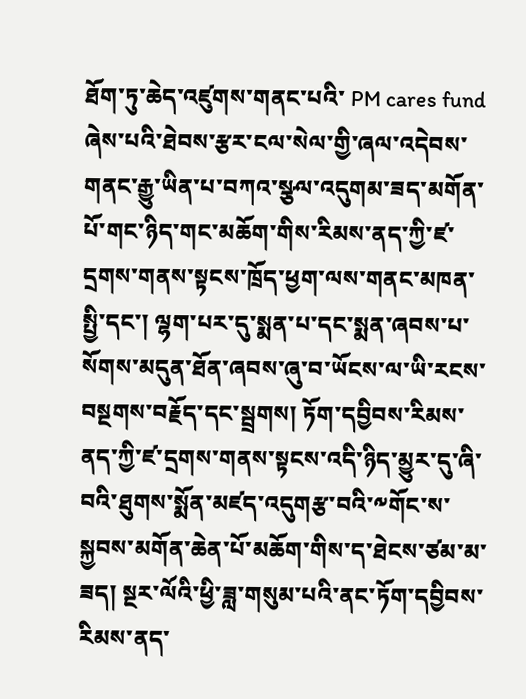ཐོག་ཏུ་ཆེད་འཛུགས་གནང་པའི་ PM cares fund ཞེས་པའི་ཐེབས་རྩར་ངལ་སེལ་གྱི་ཞལ་འདེབས་གནང་རྒྱུ་ཡིན་པ་བཀའ་སྩལ་འདུགམ་ཟད་མགོན་པོ་གང་ཉིད་གང་མཆོག་གིས་རིམས་ནད་ཀྱི་ཛ་དྲགས་གནས་སྟངས་ཁྲོད་ཕྱག་ལས་གནང་མཁན་སྤྱི་དང་། ལྷག་པར་དུ་སྨན་པ་དང་སྨན་ཞབས་པ་སོགས་མདུན་ཐོན་ཞབས་ཞུ་བ་ཡོངས་ལ་ཡི་རངས་བསྔགས་བརྗོད་དང་སྦྲགས། ཏོག་དབྱིབས་རིམས་ནད་ཀྱི་ཛ་དྲགས་གནས་སྟངས་འདི་ཉིད་མྱུར་དུ་ཞི་བའི་ཐུགས་སྨོན་མཛད་འདུགརྩ་བའི་༸གོང་ས་སྐྱབས་མགོན་ཆེན་པོ་མཆོག་གིས་ད་ཐེངས་ཙམ་མ་ཟད། སྔར་ལོའི་ཕྱི་ཟླ་གསུམ་པའི་ནང་ཏོག་དབྱིབས་རིམས་ནད་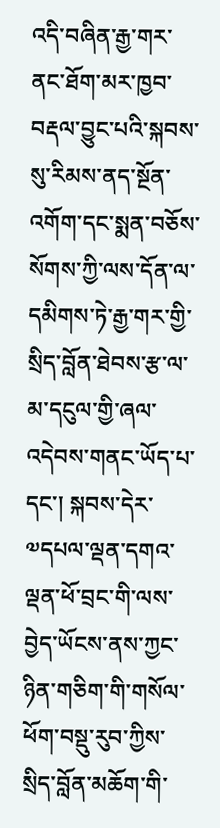འདི་བཞིན་རྒྱ་གར་ནང་ཐོག་མར་ཁྱབ་བརྡལ་བྱུང་པའི་སྐབས་སུ་རིམས་ནད་སྔོན་འགོག་དང་སྨན་བཅོས་སོགས་ཀྱི་ལས་དོན་ལ་དམིགས་ཏེ་རྒྱ་གར་གྱི་སྲིད་བློན་ཐེབས་རྩ་ལ་མ་དངུལ་གྱི་ཞལ་འདེབས་གནང་ཡོད་པ་དང་། སྐབས་དེར་༧དཔལ་ལྡན་དགའ་ལྡན་ཕོ་བྲང་གི་ལས་བྱེད་ཡོངས་ནས་ཀྱང་ཉིན་གཅིག་གི་གསོལ་ཕོག་བསྡུ་རུབ་ཀྱིས་སྲིད་བློན་མཆོག་གི་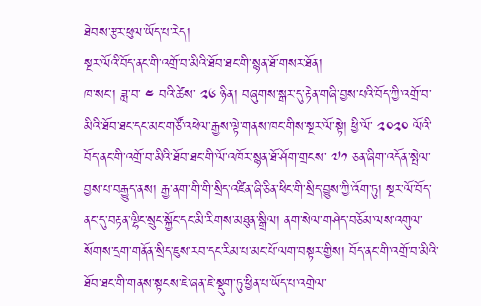ཐེབས་རྩར་ཕུལ་ཡོད་པ་རེད།
སྔར་ལོའི་བོད་ནང་གི་འགྲོ་བ་མིའི་ཐོབ་ཐང་གི་སྙན་ཐོ་གསར་ཐོན།
ཁ་སང་། ཟླ་བ་ ༤ བའི་ཚེས་ ༢༦ ཉིན། བཞུགས་སྒར་དུ་རྟེན་གཞི་བྱས་པའི་བོད་ཀྱི་འགྲོ་བ་མིའི་ཐོབ་ཐང་དང་མང་གཙོ་འཕེལ་རྒྱས་ལྟེ་གནས་ཁང་གིས་སྔར་ལོ་སྟེ། ཕྱི་ལོ་ ༢༠༢༠ ལོའི་བོད་ནང་གི་འགྲོ་བ་མིའི་ཐོབ་ཐང་གི་ལོ་འཁོར་སྙན་ཐོ་ཤོག་གྲངས་ ༧༡ ཅན་ཞིག་འདོན་སྤེལ་བྱས་པ་བརྒྱུད་ནས། རྒྱ་ནག་གི་གི་སྲིད་འཛིན་ཞི་ཅིན་ཕིང་གི་སྲིད་བྱུས་ཀྱི་འོག་ཏུ། སྔར་ལོ་བོད་ནང་དུ་བརྟན་ལྷིང་སྲུང་སྐྱོང་དང་མི་རིགས་མཐུན་སྒྲིལ། ནག་སེལ་གཤེད་བཅོམ་ལས་འགུལ་སོགས་དྲག་གནོན་སྲིད་ཇུས་རབ་དང་རིམ་པ་མང་པོ་ལག་བསྟར་གྱིས། བོད་ནང་གི་འགྲོ་བ་མིའི་ཐོབ་ཐང་གི་གནས་སྟངས་ཇེ་ཞན་ཇེ་སྡུག་ཏུ་ཕྱིན་པ་ཡོད་པ་འགྲེལ་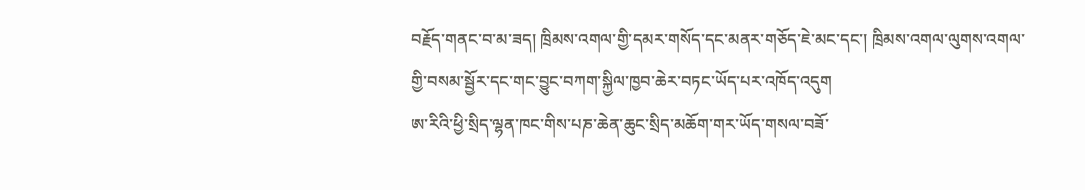བརྗོད་གནང་བ་མ་ཟད། ཁྲིམས་འགལ་གྱི་དམར་གསོད་དང་མནར་གཅོད་ཇེ་མང་དང་། ཁྲིམས་འགལ་ལུགས་འགལ་གྱི་བསམ་སྦྱོར་དང་གང་བྱུང་བཀག་སྐྱིལ་ཁྱབ་ཆེར་བཏང་ཡོད་པར་འཁོད་འདུག
ཨ་རིའི་ཕྱི་སྲིད་ལྷན་ཁང་གིས་པཎ་ཆེན་ཆུང་སྲིད་མཆོག་གར་ཡོད་གསལ་བཟོ་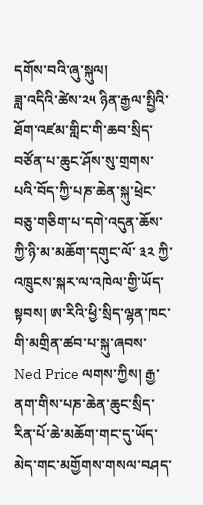དགོས་བའི་ཞུ་སྐུལ།
ཟླ་འདིའི་ཚེས་༢༥ ཉིན་རྒྱལ་སྤྱིའི་ཐོག་འཛམ་གླིང་གི་ཆབ་སྲིད་བཙོན་པ་ཆུང་ཤོས་སུ་གྲགས་པའི་བོད་ཀྱི་པཎ་ཆེན་སྐུ་ཕྲེང་བཅུ་གཅིག་པ་དགེ་འདུན་ཆོས་ཀྱི་ཉི་མ་མཆོག་དགུང་ལོ་ ༣༢ ཀྱི་འཁྲུངས་སྐར་ལ་འཁེལ་གྱི་ཡོད་སྟབས། ཨ་རིའི་ཕྱི་སྲིད་ལྷན་ཁང་གི་མགྲིན་ཚབ་པ་སྐུ་ཞབས་ Ned Price ལགས་ཀྱིས། རྒྱ་ནག་གིས་པཎ་ཆེན་ཆུང་སྲིད་རིན་པོ་ཆེ་མཆོག་གང་དུ་ཡོད་མེད་གང་མགྱོགས་གསལ་བཤད་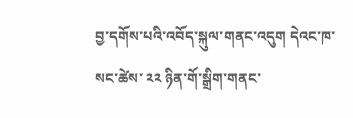བྱ་དགོས་པའི་འབོད་སྐུལ་གནང་འདུག དེའང་ཁ་སང་ཚེས་ ༢༢ ཉིན་གོ་སྒྲིག་གནང་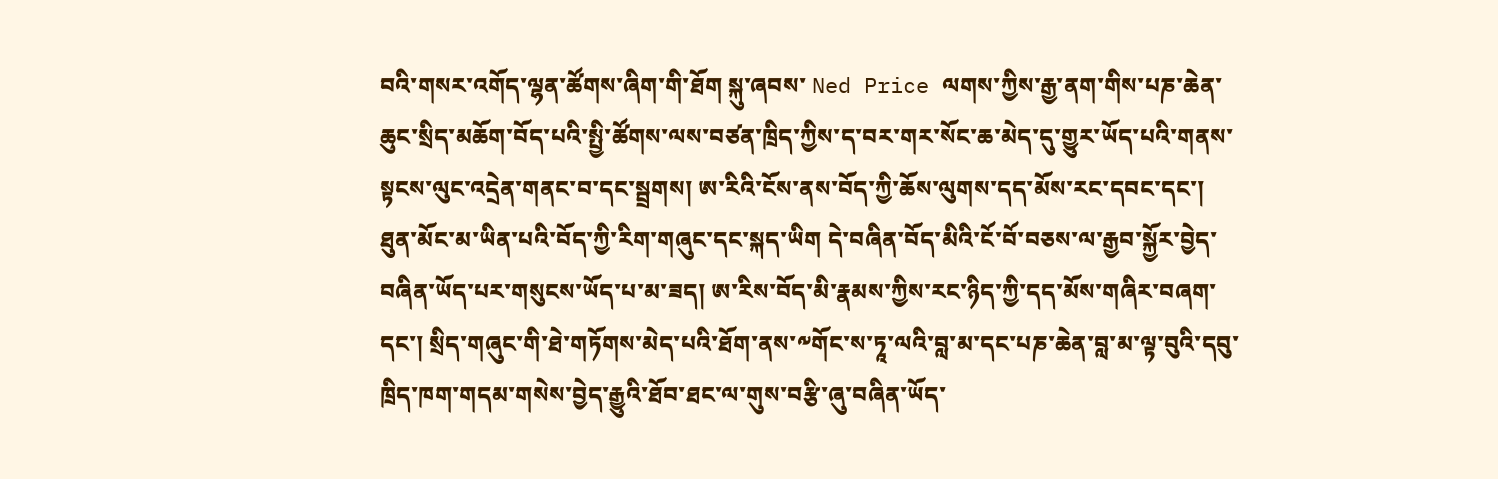བའི་གསར་འགོད་ལྷན་ཚོགས་ཞིག་གི་ཐོག སྐུ་ཞབས་ Ned Price ལགས་ཀྱིས་རྒྱ་ནག་གིས་པཎ་ཆེན་ཆུང་སྲིད་མཆོག་བོད་པའི་སྤྱི་ཚོགས་ལས་བཙན་ཁྲིད་ཀྱིས་ད་བར་གར་སོང་ཆ་མེད་དུ་གྱུར་ཡོད་པའི་གནས་སྟངས་ལུང་འདྲེན་གནང་བ་དང་སྦྲགས། ཨ་རིའི་ངོས་ནས་བོད་ཀྱི་ཆོས་ལུགས་དད་མོས་རང་དབང་དང་། ཐུན་མོང་མ་ཡིན་པའི་བོད་ཀྱི་རིག་གཞུང་དང་སྐད་ཡིག དེ་བཞིན་བོད་མིའི་ངོ་བོ་བཅས་ལ་རྒྱབ་སྐྱོར་བྱེད་བཞིན་ཡོད་པར་གསུངས་ཡོད་པ་མ་ཟད། ཨ་རིས་བོད་མི་རྣམས་ཀྱིས་རང་ཉིད་ཀྱི་དད་མོས་གཞིར་བཞག་དང་། སྲིད་གཞུང་གི་ཐེ་གཏོགས་མེད་པའི་ཐོག་ནས་༸གོང་ས་ཏཱ་ལའི་བླ་མ་དང་པཎ་ཆེན་བླ་མ་ལྟ་བུའི་དབུ་ཁྲིད་ཁག་གདམ་གསེས་བྱེད་རྒྱུའི་ཐོབ་ཐང་ལ་གུས་བརྩི་ཞུ་བཞིན་ཡོད་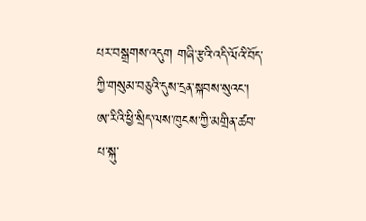པར་བསྒྲགས་འདུག གཞི་རྩའི་འདི་ལོའི་བོད་ཀྱི་གསུམ་བཅུའི་དུས་དྲན་སྐབས་སུའང་། ཨ་རིའི་ཕྱི་སྲིད་ལས་ཁུངས་ཀྱི་མགྲིན་ཚབ་པ་སྐུ་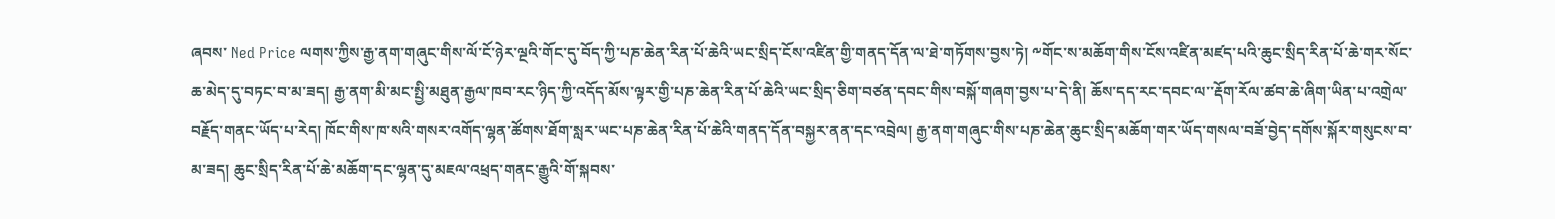ཞབས་ Ned Price ལགས་ཀྱིས་རྒྱ་ནག་གཞུང་གིས་ལོ་ངོ་ཉེར་ལྔའི་གོང་དུ་བོད་ཀྱི་པཎ་ཆེན་རིན་པོ་ཆེའི་ཡང་སྲིད་ངོས་འཛིན་གྱི་གནད་དོན་ལ་ཐེ་གཏོགས་བྱས་ཏེ། ༸གོང་ས་མཆོག་གིས་ངོས་འཛིན་མཛད་པའི་ཆུང་སྲིད་རིན་པོ་ཆེ་གར་སོང་ཆ་མེད་དུ་བཏང་བ་མ་ཟད། རྒྱ་ནག་མི་མང་སྤྱི་མཐུན་རྒྱལ་ཁབ་རང་ཉིད་ཀྱི་འདོད་མོས་ལྟར་གྱི་པཎ་ཆེན་རིན་པོ་ཆེའི་ཡང་སྲིད་ཅིག་བཙན་དབང་གིས་བསྐོ་གཞག་བྱས་པ་དེ་ནི། ཆོས་དད་རང་དབང་ལ་་རྡོག་རོལ་ཚབ་ཆེ་ཞིག་ཡིན་པ་འགྲེལ་བརྗོད་གནང་ཡོད་པ་རེད། ཁོང་གིས་ཁ་སའི་གསར་འགོད་ལྷན་ཚོགས་ཐོག་སླར་ཡང་པཎ་ཆེན་རིན་པོ་ཆེའི་གནད་དོན་བསྐྱར་ནན་དང་འབྲེལ། རྒྱ་ནག་གཞུང་གིས་པཎ་ཆེན་ཆུང་སྲིད་མཆོག་གར་ཡོད་གསལ་བཟོ་བྱེད་དགོས་སྐོར་གསུངས་བ་མ་ཟད། ཆུང་སྲིད་རིན་པོ་ཆེ་མཆོག་དང་ལྷན་དུ་མཇལ་འཕྲད་གནང་རྒྱུའི་གོ་སྐབས་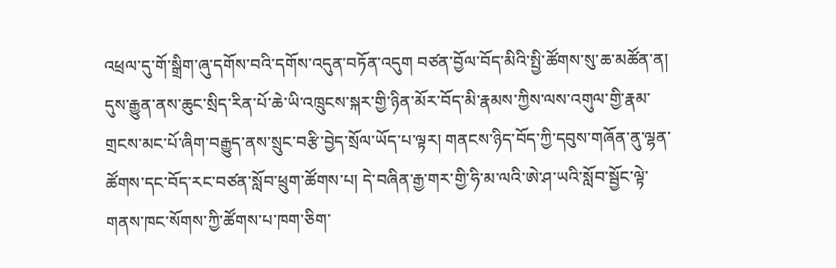འཕྲལ་དུ་གོ་སྒྲིག་ཞུ་དགོས་བའི་དགོས་འདུན་བཏོན་འདུག བཙན་བྱོལ་བོད་མིའི་སྤྱི་ཚོགས་སུ་ཆ་མཚོན་ན། དུས་རྒྱུན་ནས་ཆུང་སྲིད་རིན་པོ་ཆེ་ཡི་འཁྲུངས་སྐར་གྱི་ཉིན་མོར་བོད་མི་རྣམས་ཀྱིས་ལས་འགུལ་གྱི་རྣམ་གྲངས་མང་པོ་ཞིག་བརྒྱུད་ནས་སྲུང་བརྩི་བྱེད་སྲོལ་ཡོད་པ་ལྟར། གནངས་ཉིད་བོད་ཀྱི་དབུས་གཞོན་ནུ་ལྷན་ཚོགས་དང་བོད་རང་བཙན་སློབ་ཕྲུག་ཚོགས་པ། དེ་བཞིན་རྒྱ་གར་གྱི་ཧི་མ་ལའི་ཨེ་ཤ་ཡའི་སློབ་སྦྱོང་ལྟེ་གནས་ཁང་སོགས་ཀྱི་ཚོགས་པ་ཁག་ཅིག་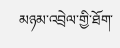མཉམ་འབྲེལ་གྱི་ཐོག་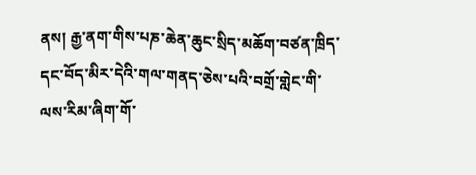ནས། རྒྱ་ནག་གིས་པཎ་ཆེན་ཆུང་སྲིད་མཆོག་བཙན་ཁྲིད་དང་བོད་མིར་དེའི་གལ་གནད་ཅེས་པའི་བགྲོ་གླེང་གི་ལས་རིམ་ཞིག་གོ་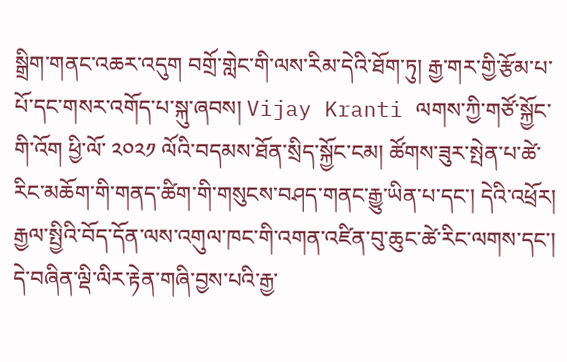སྒྲིག་གནང་འཆར་འདུག བགྲོ་གླེང་གི་ལས་རིམ་དེའི་ཐོག་ཏུ། རྒྱ་གར་གྱི་རྩོམ་པ་པོ་དང་གསར་འགོད་པ་སྐུ་ཞབས། Vijay Kranti ལགས་ཀྱི་གཙོ་སྐྱོང་གི་འོག ཕྱི་ལོ་ ༢༠༢༡ ལོའི་བདམས་ཐོན་སྲིད་སྐྱོང་ངམ། ཚོགས་ཟུར་སྤེན་པ་ཚེ་རིང་མཆོག་གི་གནད་ཚིག་གི་གསུངས་བཤད་གནང་རྒྱུ་ཡིན་པ་དང་། དེའི་འཕྲོར། རྒྱལ་སྤྱིའི་བོད་དོན་ལས་འགུལ་ཁང་གི་འགན་འཛིན་བུ་ཆུང་ཚེ་རིང་ལགས་དང་། དེ་བཞིན་ལྡི་ལིར་རྟེན་གཞི་བྱས་པའི་རྒྱ་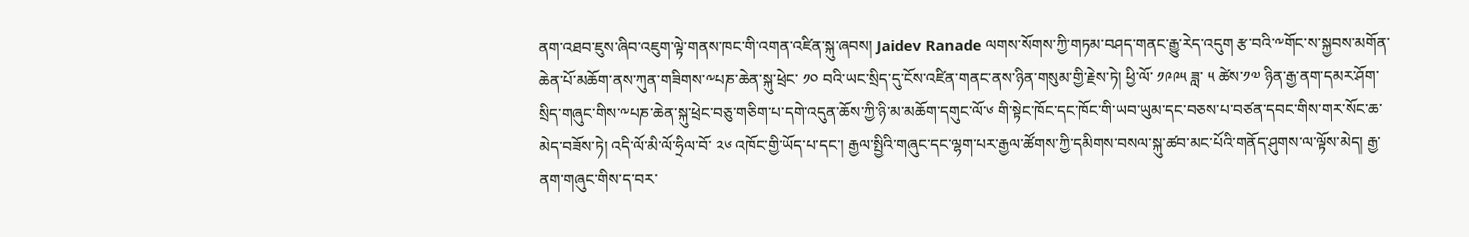ནག་འཐབ་ཇུས་ཞིབ་འཇུག་ལྟེ་གནས་ཁང་གི་འགན་འཛིན་སྐུ་ཞབས། Jaidev Ranade ལགས་སོགས་ཀྱི་གཏམ་བཤད་གནང་རྒྱུ་རེད་འདུག རྩ་བའི་༸གོང་ས་སྐྱབས་མགོན་ཆེན་པོ་མཆོག་ནས་ཀུན་གཟིགས་༸པཎ་ཆེན་སྐུ་ཕྲེང་ ༡༠ བའི་ཡང་སྲིད་དུ་ངོས་འཛིན་གནང་ནས་ཉིན་གསུམ་གྱི་རྗེས་ཏེ། ཕྱི་ལོ་ ༡༩༩༥ ཟླ་ ༥ ཚེས་༡༧ ཉིན་རྒྱ་ནག་དམར་ཤོག་སྲིད་གཞུང་གིས་༸པཎ་ཆེན་སྐུ་ཕྲེང་བཅུ་གཅིག་པ་དགེ་འདུན་ཆོས་ཀྱི་ཉི་མ་མཆོག་དགུང་ལོ་༦ གི་སྟེང་ཁོང་དང་ཁོང་གི་ཡབ་ཡུམ་དང་བཅས་པ་བཙན་དབང་གིས་གར་སོང་ཆ་མེད་བཟོས་ཏེ། འདི་ལོ་མི་ལོ་ཧྲིལ་བོ་ ༢༦ འཁོང་གྱི་ཡོད་པ་དང་། རྒྱལ་སྤྱིའི་གཞུང་དང་ལྷག་པར་རྒྱལ་ཚོགས་ཀྱི་དམིགས་བསལ་སྐུ་ཚབ་མང་པོའི་གནོད་ཤུགས་ལ་ལྟོས་མེད། རྒྱ་ནག་གཞུང་གིས་ད་བར་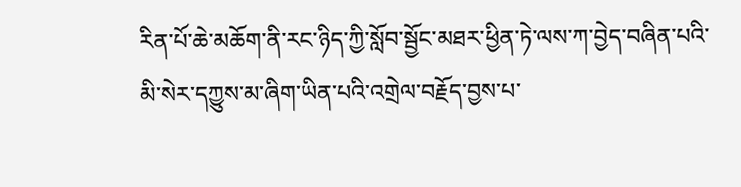རིན་པོ་ཆེ་མཆོག་ནི་རང་ཉིད་ཀྱི་སློབ་སྦྱོང་མཐར་ཕྱིན་ཏེ་ལས་ཀ་བྱེད་བཞིན་པའི་མི་སེར་དཀྱུས་མ་ཞིག་ཡིན་པའི་འགྲེལ་བརྗོད་བྱས་པ་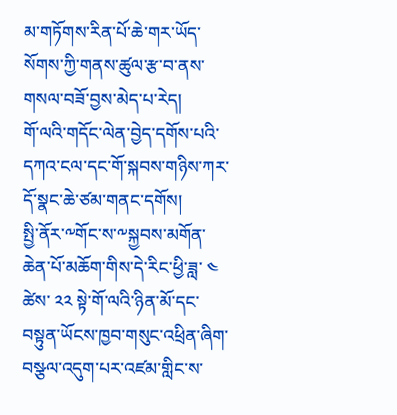མ་གཏོགས་རིན་པོ་ཆེ་གར་ཡོད་སོགས་ཀྱི་གནས་ཚུལ་རྩ་བ་ནས་གསལ་བཟོ་བྱས་མེད་པ་རེད།
གོ་ལའི་གདོང་ལེན་བྱེད་དགོས་པའི་དཀའ་ངལ་དང་གོ་སྐབས་གཉིས་ཀར་དོ་སྣང་ཆེ་ཙམ་གནང་དགོས།
སྤྱི་ནོར་༸གོང་ས་༸སྐྱབས་མགོན་ཆེན་པོ་མཆོག་གིས་དེ་རིང་ཕྱི་ཟླ་ ༤ ཚེས་ ༢༢ སྟེ་གོ་ལའི་ཉིན་མོ་དང་བསྟུན་ཡོངས་ཁྱབ་གསུང་འཕྲིན་ཞིག་བསྩལ་འདུག་པར་འཛམ་གླིང་ས་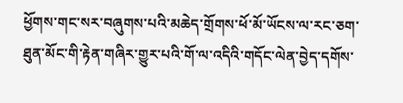ཕྱོགས་གང་སར་བཞུགས་པའི་མཆེད་གྲོགས་ཕོ་མོ་ཡོངས་ལ་རང་ཅག་ཐུན་མོང་གི་རྟེན་གཞིར་གྱུར་པའི་གོ་ལ་འདིའི་གདོང་ལེན་བྱེད་དགོས་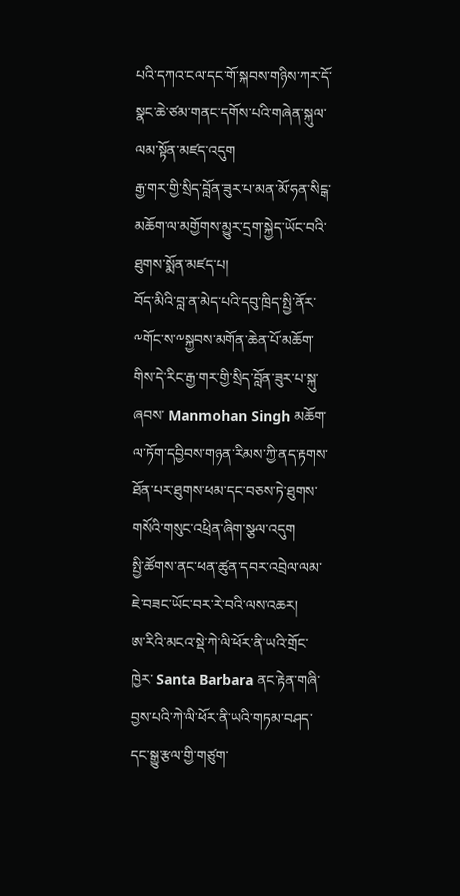པའི་དཀའ་ངལ་དང་གོ་སྐབས་གཉིས་ཀར་དོ་སྣང་ཆེ་ཙམ་གནང་དགོས་པའི་གཞེན་སྐུལ་ལམ་སྟོན་མཛད་འདུག
རྒྱ་གར་གྱི་སྲིད་བློན་ཟུར་པ་མན་མོ་ཧན་སིངྒ་མཆོག་ལ་མགྱོགས་མྱུར་དྲག་སྐྱེད་ཡོང་བའི་ཐུགས་སྨོན་མཛད་པ།
བོད་མིའི་བླ་ན་མེད་པའི་དབུ་ཁྲིད་སྤྱི་ནོར་༸གོང་ས་༸སྐྱབས་མགོན་ཆེན་པོ་མཆོག་གིས་དེ་རིང་རྒྱ་གར་གྱི་སྲིད་བློན་ཟུར་པ་སྐུ་ཞབས་ Manmohan Singh མཆོག་ལ་ཏོག་དབྱིབས་གཉན་རིམས་ཀྱི་ནད་རྟགས་ཐོན་པར་ཐུགས་ཕམ་དང་བཅས་ཏེ་ཐུགས་གསོའི་གསུང་འཕྲིན་ཞིག་སྩལ་འདུག
སྤྱི་ཚོགས་ནང་ཕན་ཚུན་དབར་འབྲེལ་ལམ་ཇེ་བཟང་ཡོང་བར་རེ་བའི་ལས་འཆར།
ཨ་རིའི་མངའ་སྡེ་ཀེ་ལི་ཕོར་ནི་ཡའི་གྲོང་ཁྱེར་ Santa Barbara ནང་རྟེན་གཞི་བྱས་པའི་ཀེ་ལི་ཕོར་ནི་ཡའི་གཏམ་བཤད་དང་སྒྱུ་རྩལ་གྱི་གཙུག་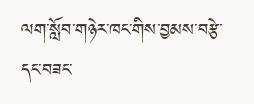ལག་སློབ་གཉེར་ཁང་གིས་བྱམས་བརྩེ་དང་བཟང་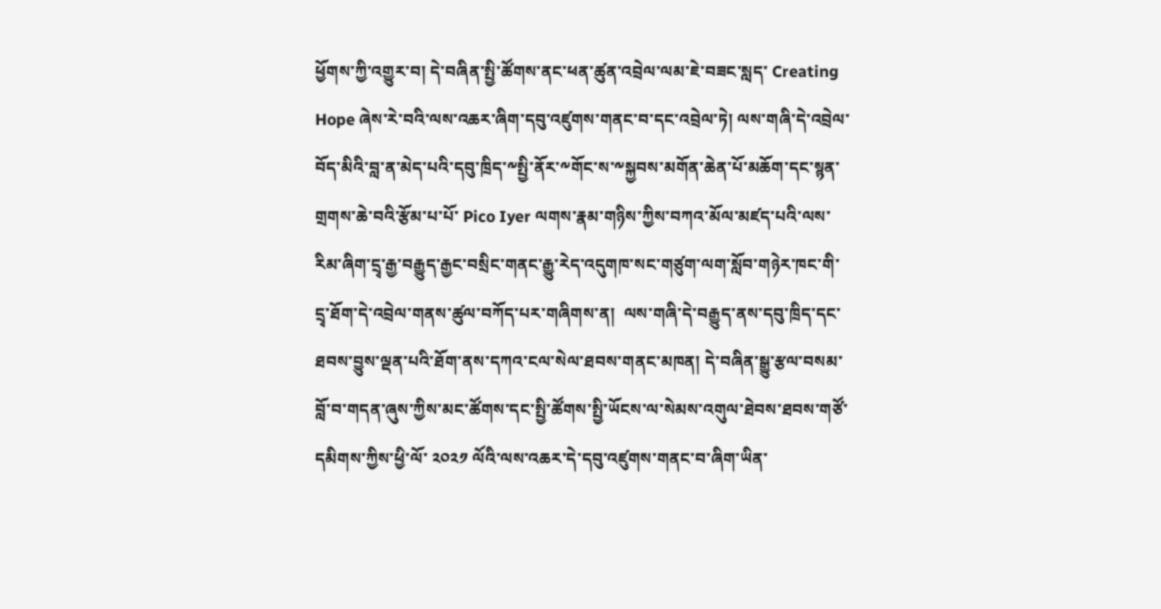ཕྱོགས་ཀྱི་འགྱུར་བ། དེ་བཞིན་སྤྱི་ཚོགས་ནང་ཕན་ཚུན་འབྲེལ་ལམ་ཇེ་བཟང་སླད་ Creating Hope ཞེས་རེ་བའི་ལས་འཆར་ཞིག་དབུ་འཛུགས་གནང་བ་དང་འབྲེལ་ཏེ། ལས་གཞི་དེ་འབྲེལ་བོད་མིའི་བླ་ན་མེད་པའི་དབུ་ཁྲིད་༸སྤྱི་ནོར་༸གོང་ས་༸སྐྱབས་མགོན་ཆེན་པོ་མཆོག་དང་སྙན་གྲགས་ཆེ་བའི་རྩོམ་པ་པོ་ Pico Iyer ལགས་རྣམ་གཉིས་ཀྱིས་བཀའ་མོལ་མཛད་པའི་ལས་རིམ་ཞིག་དྲྭ་རྒྱ་བརྒྱུད་རྒྱང་བསྲིང་གནང་རྒྱུ་རེད་འདུགཁ་སང་གཙུག་ལག་སློབ་གཉེར་ཁང་གི་དྲྭ་ཐོག་དེ་འབྲེལ་གནས་ཚུལ་བཀོད་པར་གཞིགས་ན།  ལས་གཞི་དེ་བརྒྱུད་ནས་དབུ་ཁྲིད་དང་ཐབས་བྱུས་ལྡན་པའི་ཐོག་ནས་དཀའ་ངལ་སེལ་ཐབས་གནང་མཁན། དེ་བཞིན་སྒྱུ་རྩལ་བསམ་བློ་བ་གདན་ཞུས་ཀྱིས་མང་ཚོགས་དང་སྤྱི་ཚོགས་སྤྱི་ཡོངས་ལ་སེམས་འགུལ་ཐེབས་ཐབས་གཙོ་དམིགས་ཀྱིས་ཕྱི་ལོ་ ༢༠༢༡ ལོའི་ལས་འཆར་དེ་དབུ་འཛུགས་གནང་བ་ཞིག་ཡིན་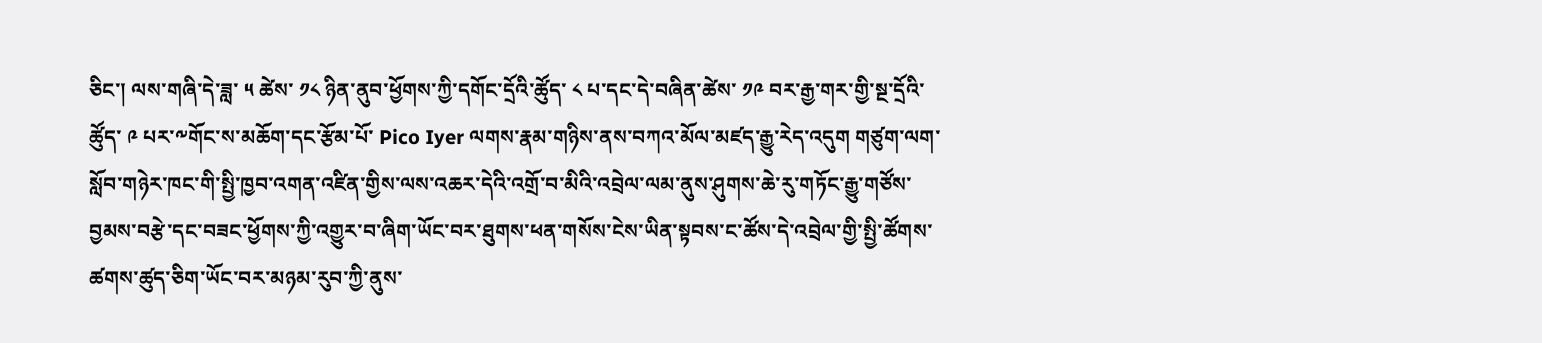ཅིང་། ལས་གཞི་དེ་ཟླ་ ༥ ཚེས་ ༡༨ ཉིན་ནུབ་ཕྱོགས་ཀྱི་དགོང་དྲོའི་ཚོུད་ ༨ པ་དང་དེ་བཞིན་ཚེས་ ༡༩ བར་རྒྱ་གར་གྱི་སྔ་དྲོའི་ཚོུད་ ༩ པར་༸གོང་ས་མཆོག་དང་རྩོམ་པོ་ Pico Iyer ལགས་རྣམ་གཉིས་ནས་བཀའ་མོལ་མཛད་རྒྱུ་རེད་འདུག གཙུག་ལག་སློབ་གཉེར་ཁང་གི་སྤྱི་ཁྱབ་འགན་འཛིན་གྱིས་ལས་འཆར་དེའི་འགྲོ་བ་མིའི་འབྲེལ་ལམ་ནུས་ཤུགས་ཆེ་རུ་གཏོང་རྒྱུ་གཙོས་བྱམས་བརྩེ་དང་བཟང་ཕྱོགས་ཀྱི་འགྱུར་བ་ཞིག་ཡོང་བར་ཐུགས་ཕན་གསོས་ངེས་ཡིན་སྟབས་ང་ཚོས་དེ་འབྲེལ་གྱི་སྤྱི་ཚོགས་ཚགས་ཚུད་ཅིག་ཡོང་བར་མཉམ་རུབ་ཀྱི་ནུས་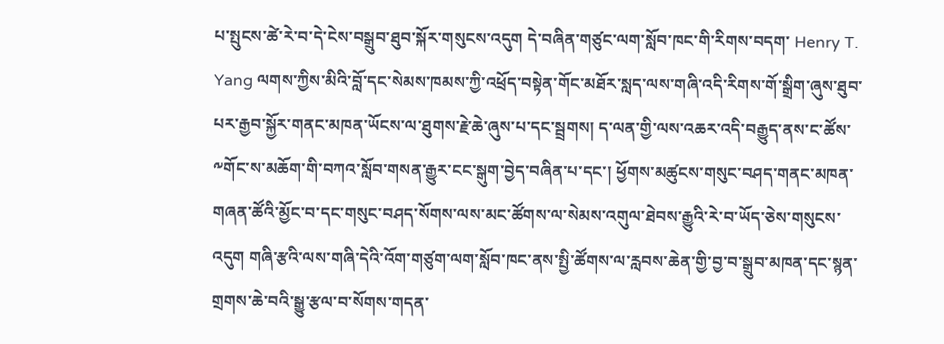པ་སྤུངས་ཚེ་རེ་བ་དེ་ངེས་བསྒྲུབ་ཐུབ་སྐོར་གསུངས་འདུག དེ་བཞིན་གཙུང་ལག་སློབ་ཁང་གི་རིགས་བདག་ Henry T. Yang ལགས་ཀྱིས་མིའི་བློ་དང་སེམས་ཁམས་ཀྱི་འཕྲོད་བསྟེན་གོང་མཐོར་སླད་ལས་གཞི་འདི་རིགས་གོ་སྒྲིག་ཞུས་ཐུབ་པར་རྒྱབ་སྐྱོར་གནང་མཁན་ཡོངས་ལ་ཐུགས་རྗེ་ཆེ་ཞུས་པ་དང་སྦྲགས། ད་ལན་གྱི་ལས་འཆར་འདི་བརྒྱུད་ནས་ང་ཚོས་༸གོང་ས་མཆོག་གི་བཀའ་སློབ་གསན་རྒྱུར་ངང་སྒུག་བྱེད་བཞིན་པ་དང་། ཕྱོགས་མཚུངས་གསུང་བཤད་གནང་མཁན་གཞན་ཚོའི་མྱོང་བ་དང་གསུང་བཤད་སོགས་ལས་མང་ཚོགས་ལ་སེམས་འགུལ་ཐེབས་རྒྱུའི་རེ་བ་ཡོད་ཅེས་གསུངས་འདུག གཞི་རྩའི་ལས་གཞི་དེའི་འོག་གཙུག་ལག་སློབ་ཁང་ནས་སྤྱི་ཚོགས་ལ་རླབས་ཆེན་གྱི་བྱ་བ་སྒྲུབ་མཁན་དང་སྙན་གྲགས་ཆེ་བའི་སྒྱུ་རྩལ་བ་སོགས་གདན་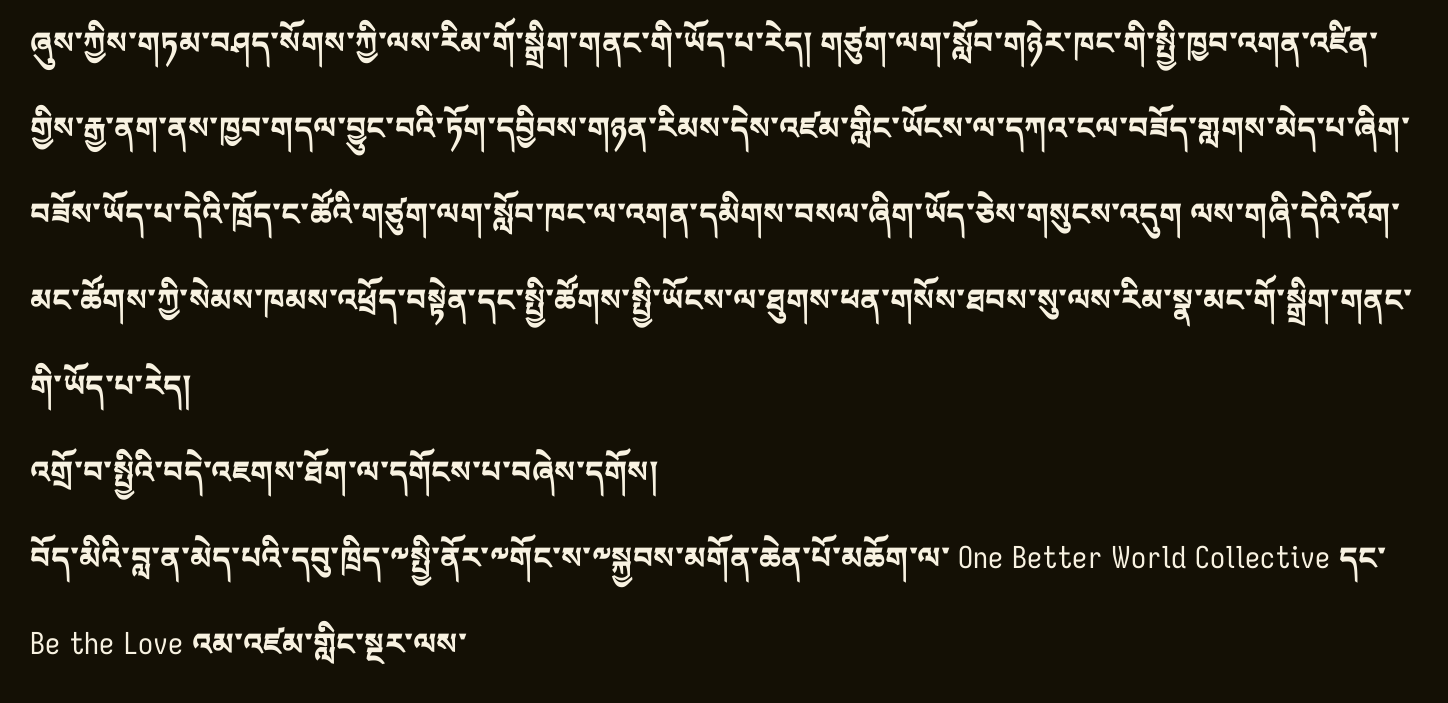ཞུས་ཀྱིས་གཏམ་བཤད་སོགས་ཀྱི་ལས་རིམ་གོ་སྒྲིག་གནང་གི་ཡོད་པ་རེད། གཙུག་ལག་སློབ་གཉེར་ཁང་གི་སྤྱི་ཁྱབ་འགན་འཛིན་གྱིས་རྒྱ་ནག་ནས་ཁྱབ་གདལ་བྱུང་བའི་ཏོག་དབྱིབས་གཉན་རིམས་དེས་འཛམ་གླིང་ཡོངས་ལ་དཀའ་ངལ་བཟོད་གླགས་མེད་པ་ཞིག་བཟོས་ཡོད་པ་དེའི་ཁྲོད་ང་ཚོའི་གཙུག་ལག་སློབ་ཁང་ལ་འགན་དམིགས་བསལ་ཞིག་ཡོད་ཅེས་གསུངས་འདུག ལས་གཞི་དེའི་འོག་མང་ཚོགས་ཀྱི་སེམས་ཁམས་འཕྲོད་བསྟེན་དང་སྤྱི་ཚོགས་སྤྱི་ཡོངས་ལ་ཐུགས་ཕན་གསོས་ཐབས་སུ་ལས་རིམ་སྣ་མང་གོ་སྒྲིག་གནང་གི་ཡོད་པ་རེད།
འགྲོ་བ་སྤྱིའི་བདེ་འཇགས་ཐོག་ལ་དགོངས་པ་བཞེས་དགོས།
བོད་མིའི་བླ་ན་མེད་པའི་དབུ་ཁྲིད་༸སྤྱི་ནོར་༸གོང་ས་༸སྐྱབས་མགོན་ཆེན་པོ་མཆོག་ལ་ One Better World Collective དང་ Be the Love འམ་འཛམ་གླིང་སྔར་ལས་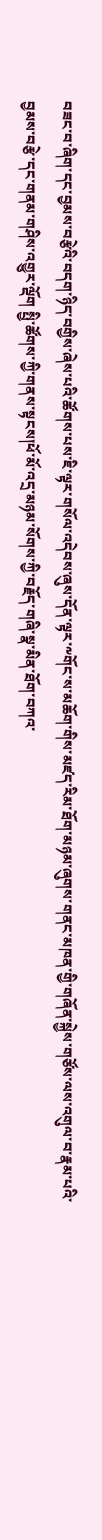བཟང་བ་ཞིག་དང་བྱམས་བརྩེའི་བདག་ཉིད་བགྱིས་ཞེས་པའི་ཚོགས་པས་ཇི་ལྟར་གསོལ་འདེབས་ཞུས་དོན་ལྟར་༸གོང་ས་མཆོག་གིས་མཛད་རིམ་ཐོག་མཉམ་ཞུགས་གནང་མཁན་གྱི་གཞོན་སྐྱེས་གཙོས་ལས་འགུལ་བ་རྣམ་པའི་བྱམས་བརྩེ་དང་གནམ་གཤིས་འགྱུར་ལྡོག སྤྱི་ཚོགས་ཀྱི་གནས་སྟངས།ཕོ་མོ་འདྲ་མཉམ་སོགས་ཀྱི་བརྗོད་གཞི་སྣ་མིན་ཐོག་བཀའ་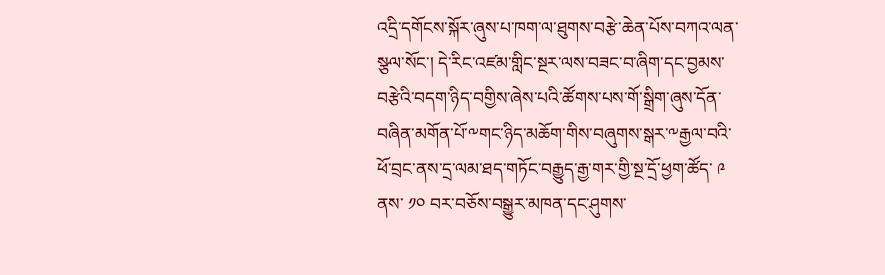འདྲི་དགོངས་སྐོར་ཞུས་པ་ཁག་ལ་ཐུགས་བརྩེ་ཆེན་པོས་བཀའ་ལན་སྩལ་སོང་། དེ་རིང་འཛམ་གླིང་སྔར་ལས་བཟང་བ་ཞིག་དང་བྱམས་བརྩེའི་བདག་ཉིད་བགྱིས་ཞེས་པའི་ཚོགས་པས་གོ་སྒྲིག་ཞུས་དོན་བཞིན་མགོན་པོ་༸གང་ཉིད་མཆོག་གིས་བཞུགས་སྒར་༸རྒྱལ་བའི་ཕོ་བྲང་ནས་དྲ་ལམ་ཐད་གཏོང་བརྒྱུད་རྒྱ་གར་གྱི་སྔ་དྲོ་ཕྱག་ཚོད་ ༩ ནས་ ༡༠ བར་བཅོས་བསྒྱུར་མཁན་དང་ཤུགས་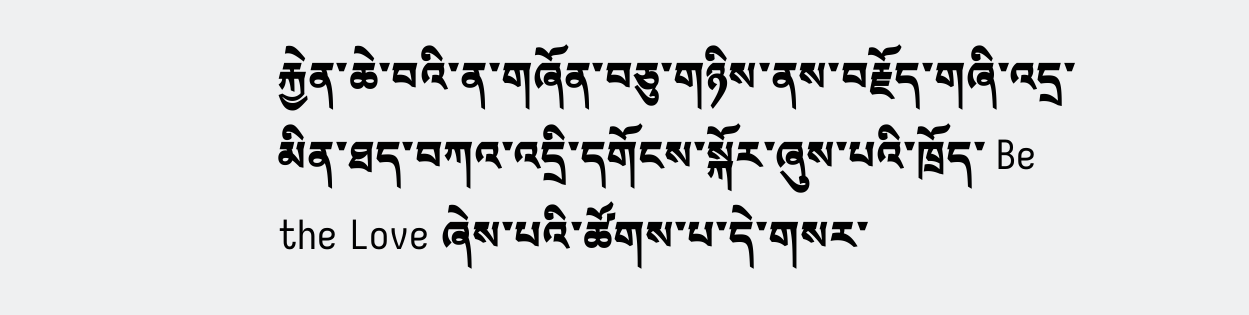རྐྱེན་ཆེ་བའི་ན་གཞོན་བཅུ་གཉིས་ནས་བརྗོད་གཞི་འདྲ་མིན་ཐད་བཀའ་འདྲི་དགོངས་སྐོར་ཞུས་པའི་ཁྲོད་ Be the Love ཞེས་པའི་ཚོགས་པ་དེ་གསར་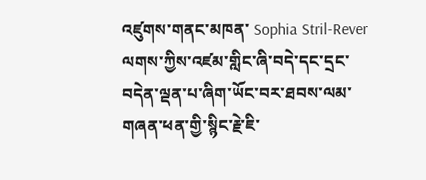འཛུགས་གནང་མཁན་ Sophia Stril-Rever ལགས་ཀྱིས་འཛམ་གླིང་ཞི་བདེ་དང་དྲང་བདེན་ལྡན་པ་ཞིག་ཡོང་བར་ཐབས་ལམ་གཞན་ཕན་གྱི་སྙིང་རྗེ་ཇི་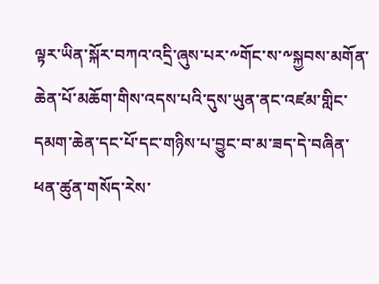ལྟར་ཡིན་སྐོར་བཀའ་འདྲི་ཞུས་པར་༸གོང་ས་༸སྐྱབས་མགོན་ཆེན་པོ་མཆོག་གིས་འདས་པའི་དུས་ཡུན་ནང་འཛམ་གླིང་དམག་ཆེན་དང་པོ་དང་གཉིས་པ་བྱུང་བ་མ་ཟད་དེ་བཞིན་ཕན་ཚུན་གསོད་རེས་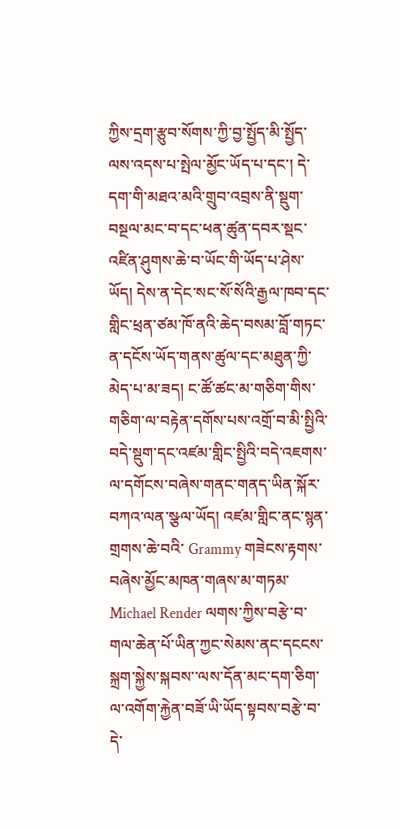ཀྱིས་དྲག་རྩུབ་སོགས་ཀྱི་བྱ་སྤྱོད་མི་སྤྱོད་ལས་འདས་པ་སྤེལ་མྱོང་ཡོད་པ་དང་། དེ་དག་གི་མཐའ་མའི་གྲུབ་འབྲས་ནི་སྡུག་བསྔལ་མང་བ་དང་ཕན་ཚུན་དབར་སྡང་འཛིན་ཤུགས་ཆེ་བ་ཡོང་གི་ཡོད་པ་ཤེས་ཡོད། དེས་ན་དེང་སང་སོ་སོའི་རྒྱལ་ཁབ་དང་གླིང་ཕྲན་ཙམ་ཁོ་ནའི་ཆེད་བསམ་བློ་གཏང་ན་དངོས་ཡོད་གནས་ཚུལ་དང་མཐུན་ཀྱི་མེད་པ་མ་ཟད། ང་ཚོ་ཚང་མ་གཅིག་གིས་གཅིག་ལ་བརྟེན་དགོས་པས་འགྲོ་བ་མི་སྤྱིའི་བདེ་སྡུག་དང་འཛམ་གླིང་སྤྱིའི་བདེ་འཇགས་ལ་དགོངས་བཞེས་གནང་གནད་ཡིན་སྐོར་བཀའ་ལན་སྩལ་ཡོད། འཛམ་གླིང་ནང་སྙན་གྲགས་ཆེ་བའི་ Grammy གཟེངས་རྟགས་བཞེས་མྱོང་མཁན་གཞས་མ་གཏམ་ Michael Render ལགས་ཀྱིས་བརྩེ་བ་གལ་ཆེན་པོ་ཡིན་ཀྱང་སེམས་ནང་དངངས་སྐྲག་སྐྱེས་སྐབས་་ལས་དོན་མང་དག་ཅིག་ལ་འགོག་རྐྱེན་བཟོ་ཡི་ཡོད་སྟབས་བརྩེ་བ་དེ་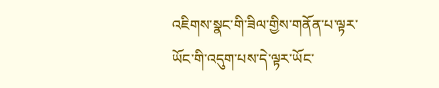འཇིགས་སྣང་གི་ཟིལ་གྱིས་གནོན་པ་ལྟར་ཡོང་གི་འདུག་པས་དེ་ལྟར་ཡོང་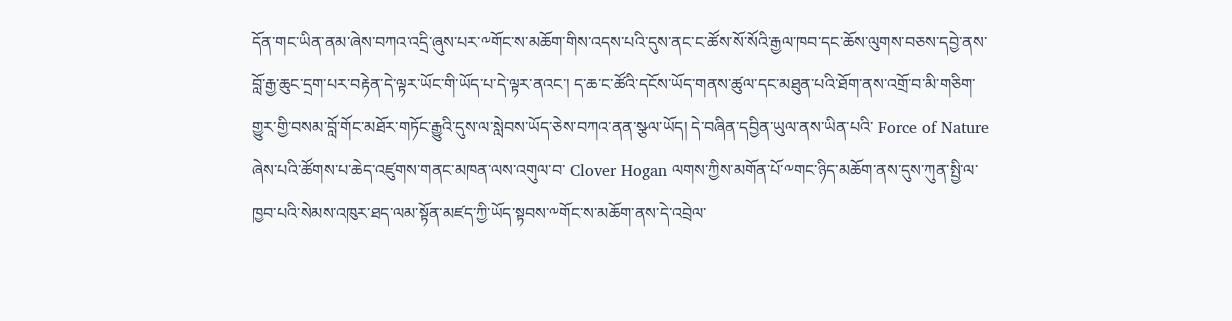དོན་གང་ཡིན་ནམ་ཞེས་བཀའ་འདྲི་ཞུས་པར་༸གོང་ས་མཆོག་གིས་འདས་པའི་དུས་ནང་ང་ཚོས་སོ་སོའི་རྒྱལ་ཁབ་དང་ཆོས་ལུགས་བཅས་དབྱེ་ནས་བློ་རྒྱ་ཆུང་དྲག་པར་བརྟེན་དེ་ལྟར་ཡོང་གི་ཡོད་པ་དེ་ལྟར་ནའང་། ད་ཆ་ང་ཚོའི་དངོས་ཡོད་གནས་ཚུལ་དང་མཐུན་པའི་ཐོག་ནས་འགྲོ་བ་མི་གཅིག་གྱུར་གྱི་བསམ་བློ་གོང་མཐོར་གཏོང་རྒྱུའི་དུས་ལ་སླེབས་ཡོད་ཅེས་བཀའ་ནན་སྩལ་ཡོད། དེ་བཞིན་དབྱིན་ཡུལ་ནས་ཡིན་པའི་ Force of Nature ཞེས་པའི་ཚོགས་པ་ཆེད་འཛུགས་གནང་མཁན་ལས་འགུལ་བ་ Clover Hogan ལགས་ཀྱིས་མགོན་པོ་༸གང་ཉིད་མཆོག་ནས་དུས་ཀུན་སྤྱི་ལ་ཁྱབ་པའི་སེམས་འཁུར་ཐད་ལམ་སྟོན་མཛད་ཀྱི་ཡོད་སྟབས་༸གོང་ས་མཆོག་ནས་དེ་འབྲེལ་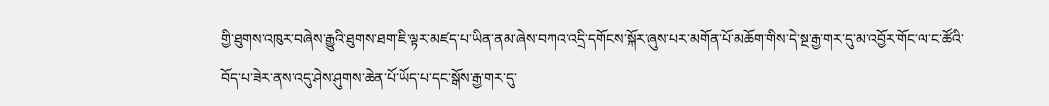གྱི་ཐུགས་འཁུར་བཞེས་རྒྱུའི་ཐུགས་ཐག་ཇི་ལྟར་མཛད་པ་ཡིན་ནམ་ཞེས་བཀའ་འདྲི་དགོངས་སྐོར་ཞུས་པར་མགོན་པོ་མཆོག་གིས་དེ་སྔ་རྒྱ་གར་དུ་མ་འབྱོར་གོང་ལ་ང་ཚོའི་བོད་པ་ཟེར་ནས་འདུ་ཤེས་ཤུགས་ཆེན་པོ་ཡོད་པ་དང་སྒོས་རྒྱ་གར་དུ་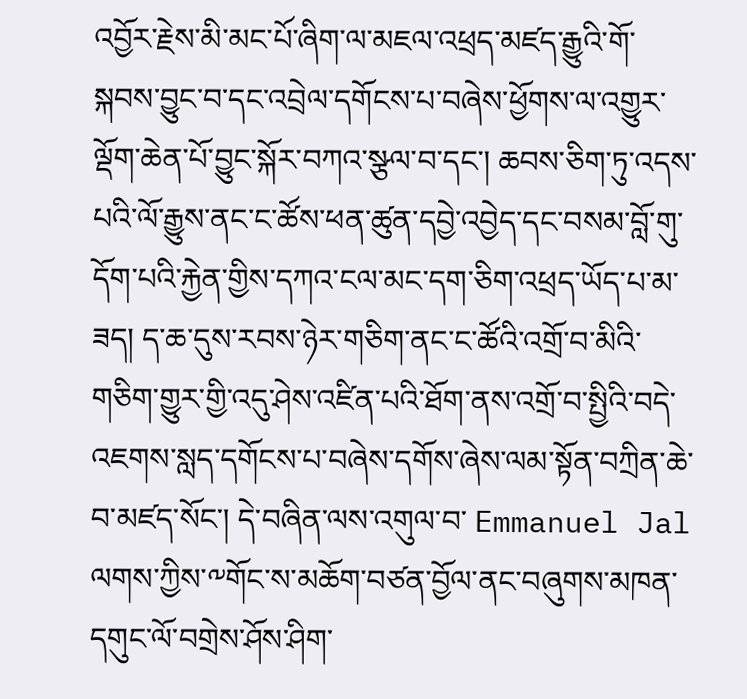འབྱོར་རྗེས་མི་མང་པོ་ཞིག་ལ་མཇལ་འཕྲད་མཛད་རྒྱུའི་གོ་སྐབས་བྱུང་བ་དང་འབྲེལ་དགོངས་པ་བཞེས་ཕྱོགས་ལ་འགྱུར་ལྡོག་ཆེན་པོ་བྱུང་སྐོར་བཀའ་སྩལ་བ་དང་། ཆབས་ཅིག་ཏུ་འདས་པའི་ལོ་རྒྱུས་ནང་ང་ཚོས་ཕན་ཚུན་དབྱེ་འབྱེད་དང་བསམ་བློ་གུ་དོག་པའི་རྐྱེན་གྱིས་དཀའ་ངལ་མང་དག་ཅིག་འཕྲད་ཡོད་པ་མ་ཟད། ད་ཆ་དུས་རབས་ཉེར་གཅིག་ནང་ང་ཚོའི་འགྲོ་བ་མིའི་གཅིག་གྱུར་གྱི་འདུ་ཤེས་འཛིན་པའི་ཐོག་ནས་འགྲོ་བ་སྤྱིའི་བདེ་འཇགས་སླད་དགོངས་པ་བཞེས་དགོས་ཞེས་ལམ་སྟོན་བཀྲིན་ཆེ་བ་མཛད་སོང་། དེ་བཞིན་ལས་འགུལ་བ་ Emmanuel Jal ལགས་ཀྱིས་༸གོང་ས་མཆོག་བཙན་བྱོལ་ནང་བཞུགས་མཁན་དགུང་ལོ་བགྲེས་ཤོས་ཤིག་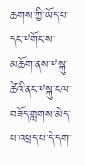ཆགས་ཀྱི་ཡོད་པ་དང་༸གོང་ས་མཆོག་ནས་༸སྐུ་ཚེའི་ནང་༸སྐུ་ངལ་བཟོད་གླགས་མེད་པ་འཕྲད་པ་དེ་དག་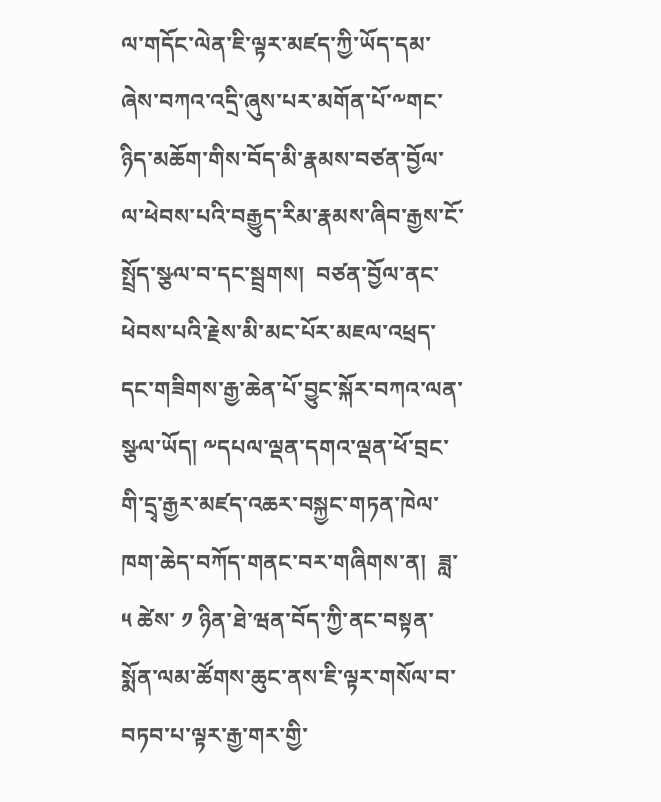ལ་གདོང་ལེན་ཇི་ལྟར་མཛད་ཀྱི་ཡོད་དམ་ཞེས་བཀའ་འདྲི་ཞུས་པར་མགོན་པོ་༸གང་ཉིད་མཆོག་གིས་བོད་མི་རྣམས་བཙན་བྱོལ་ལ་ཕེབས་པའི་བརྒྱུད་རིམ་རྣམས་ཞིབ་རྒྱས་ངོ་སྤྲོད་སྩལ་བ་དང་སྦྲགས།  བཙན་བྱོལ་ནང་ཕེབས་པའི་རྗེས་མི་མང་པོར་མཇལ་འཕྲད་དང་གཟིགས་རྒྱ་ཆེན་པོ་བྱུང་སྐོར་བཀའ་ལན་སྩལ་ཡོད། ༸དཔལ་ལྡན་དགའ་ལྡན་ཕོ་བྲང་གི་དྲྭ་རྒྱར་མཛད་འཆར་བསྐྱང་གཏན་ཁེལ་ཁག་ཆེད་བཀོད་གནང་བར་གཞིགས་ན།  ཟླ་ ༥ ཚེས་ ༡ ཉིན་ཐེ་ཝན་བོད་ཀྱི་ནང་བསྟན་སྨོན་ལམ་ཚོགས་ཆུང་ནས་ཇི་ལྟར་གསོལ་བ་བཏབ་པ་ལྟར་རྒྱ་གར་གྱི་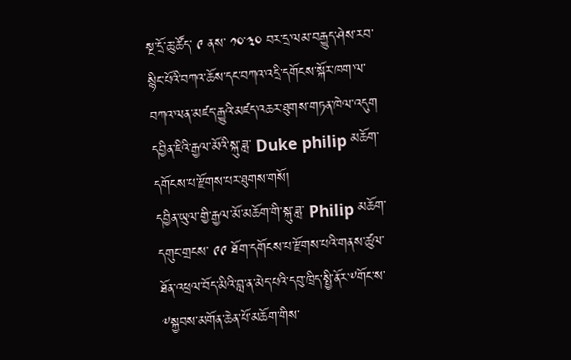སྔ་དྲོ་ཆུ་ཚོད་ ༩ ནས་ ༡༠་༣༠ བར་དྲ་ལམ་བརྒྱུད་ཤེས་རབ་སྙིང་པོའི་བཀའ་ཆོས་དང་བཀའ་འདྲི་དགོངས་སྐོར་ཁག་ལ་བཀའ་ལན་མཛད་རྒྱུའི་མཛད་འཆར་ཐུགས་གཏན་ཁེལ་འདུག
དབྱིན་ཇིའི་རྒྱལ་མོའི་སྐུ་ཟླ་ Duke philip མཆོག་དགོངས་པ་རྫོགས་པར་ཐུགས་གསོ།
དབྱིན་ཡུལ་གྱི་རྒྱལ་མོ་མཆོག་གི་སྐུ་ཟླ་ Philip མཆོག་དགུང་གྲངས་ ༩༩ ཐོག་དགོངས་པ་རྫོགས་པའི་གནས་ཚུལ་ཐོན་འཕྲལ་བོད་མིའི་བླ་ན་མེད་པའི་དབུ་ཁྲིད་སྤྱི་ནོར་༸གོང་ས་༸སྐྱབས་མགོན་ཆེན་པོ་མཆོག་གིས་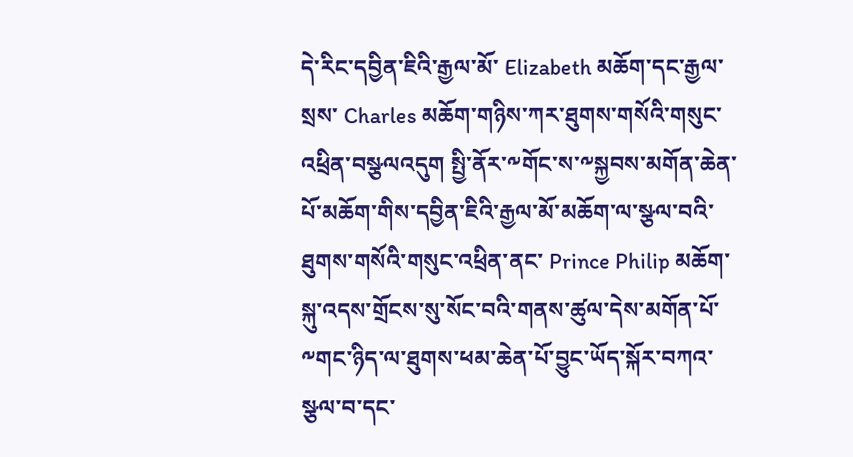དེ་རིང་དབྱིན་ཇིའི་རྒྱལ་མོ་ Elizabeth མཆོག་དང་རྒྱལ་སྲས་ Charles མཆོག་གཉིས་ཀར་ཐུགས་གསོའི་གསུང་འཕྲིན་བསྩལའདུག སྤྱི་ནོར་༸གོང་ས་༸སྐྱབས་མགོན་ཆེན་པོ་མཆོག་གིས་དབྱིན་ཇིའི་རྒྱལ་མོ་མཆོག་ལ་སྩལ་བའི་ཐུགས་གསོའི་གསུང་འཕྲིན་ནང་ Prince Philip མཆོག་སྐུ་འདས་གྲོངས་སུ་སོང་བའི་གནས་ཚུལ་དེས་མགོན་པོ་༸གང་ཉིད་ལ་ཐུགས་ཕམ་ཆེན་པོ་བྱུང་ཡོད་སྐོར་བཀའ་སྩལ་བ་དང་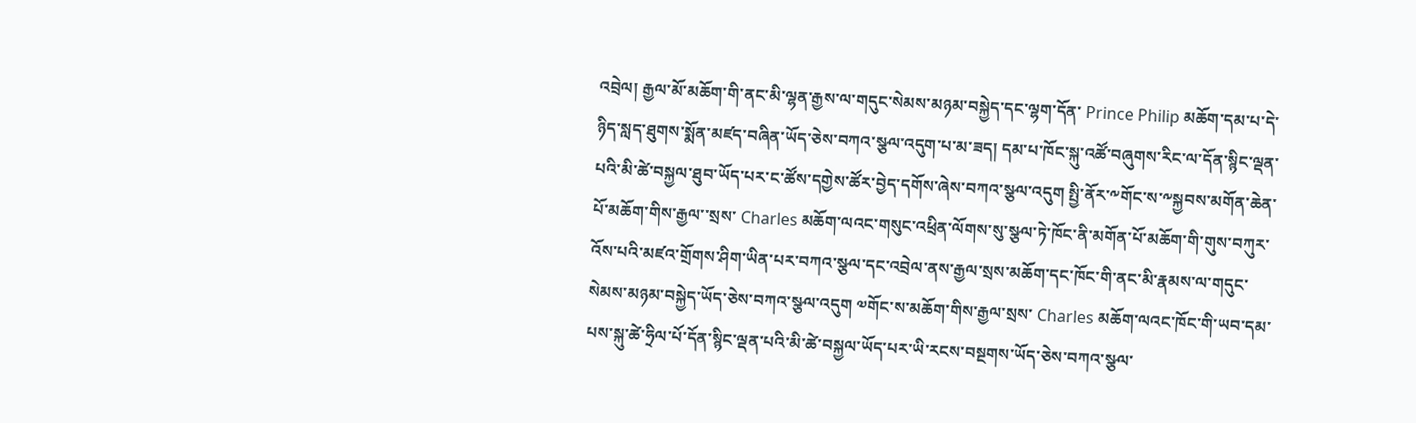འབྲེལ། རྒྱལ་མོ་མཆོག་གི་ནང་མི་ལྷན་རྒྱས་ལ་གདུང་སེམས་མཉམ་བསྐྱེད་དང་ལྷག་དོན་ Prince Philip མཆོག་དམ་པ་དེ་ཉིད་སླད་ཐུགས་སྨོན་མཛད་བཞིན་ཡོད་ཅེས་བཀའ་སྩལ་འདུག་པ་མ་ཟད། དམ་པ་ཁོང་སྐུ་འཚོ་བཞུགས་རིང་ལ་དོན་སྙིང་ལྡན་པའི་མི་ཚེ་བསྐྱལ་ཐུབ་ཡོད་པར་ང་ཚོས་དགྱེས་ཚོར་བྱེད་དགོས་ཞེས་བཀའ་སྩལ་འདུག སྤྱི་ནོར་༸གོང་ས་༸སྐྱབས་མགོན་ཆེན་པོ་མཆོག་གིས་རྒྱལ་་སྲས་ Charles མཆོག་ལའང་གསུང་འཕྲིན་ལོགས་སུ་སྩལ་ཏེ་ཁོང་ནི་མགོན་པོ་མཆོག་གི་གུས་བཀུར་འོས་པའི་མཛའ་གྲོགས་ཤིག་ཡིན་པར་བཀའ་སྩལ་དང་འབྲེལ་ནས་རྒྱལ་སྲས་མཆོག་དང་ཁོང་གི་ནང་མི་རྣམས་ལ་གདུང་སེམས་མཉམ་བསྐྱེད་ཡོད་ཅེས་བཀའ་སྩལ་འདུག ༧གོང་ས་མཆོག་གིས་རྒྱལ་སྲས་ Charles མཆོག་ལའང་ཁོང་གི་ཡབ་དམ་པས་སྐུ་ཚེ་ཧྲིལ་པོ་དོན་སྙིང་ལྡན་པའི་མི་ཚེ་བསྐྱལ་ཡོད་པར་ཡི་རངས་བསྔགས་ཡོད་ཅེས་བཀའ་སྩལ་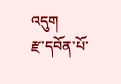འདུག
རྫ་དབོན་པོ་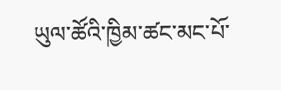ཡུལ་ཚོའི་ཁྱིམ་ཚང་མང་པོ་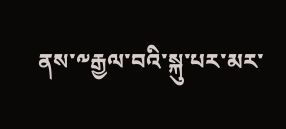ནས་༸རྒྱལ་བའི་སྐུ་པར་མར་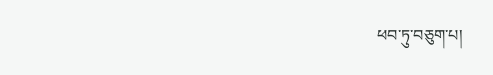ཕབ་ཏུ་བཅུག་པ།